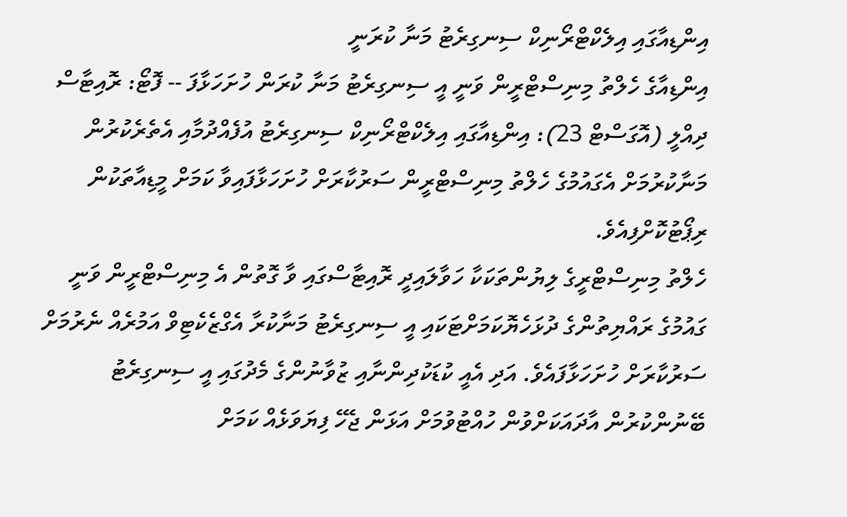އިންޑިއާގައި އިލެކްޓްރޯނިކް ސިނގިރެޓު މަނާ ކުރަނީ
އިންޑިއާގެ ހެލްތު މިނިސްޓްރީން ވަނީ އީ ސިނގިރެޓު މަނާ ކުރަން ހުށަހަޅާފަ -- ފޮޓޯ: ރޮއިޓާސް
ދިއްލީ (އޮގަސްޓް 23): އިންޑިއާގައި އިލެކްޓްރޯނިކް ސިނގިރެޓު އުފެއްދުމާއި އެތެރެކުރުން މަނާކުރުމަށް އެގައުމުގެ ހެލްތު މިނިސްޓްރީން ސަރުކާރަށް ހުށަހަޅާފައިވާ ކަމަށް މީޑިއާތަކުން ރިޕޯޓުކޮށްފިއެވެ.
ހެލްތު މިނިސްޓްރީގެ ލިޔުންތަކަކާ ހަވާލައިދީ ރޮއިޓާސްގައި ވާ ގޮތުން އެ މިނިސްޓްރީން ވަނީ ގައުމުގެ ރައްޔިތުންގެ ދުޅަހެޔޮކަމަށްޓަކައި އީ ސިނގިރެޓު މަނާކުރާ އެގްޒެކެޓިވް އަމުރެއް ނެރުމަށް ސަރުކާރަށް ހުށަހަޅާފައެވެ. އަދި އެއީ ކުޑަކުދިންނާއި ޒުވާނުންގެ މެދުގައި އީ ސިނގިރެޓު ބޭނުންކުރުން އާދައަކަށްވުން ހުއްޓުވުމަށް އަޅަން ޖެހޭ ފިޔަވަޅެއް ކަމަށް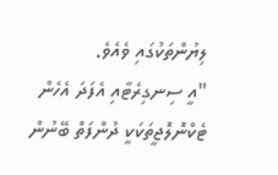ލިޔުންތަކުގައި ވެއެވެ.
"އީ ސިނގިރެޓާއި އެފަދަ އެހެން ޓެކްނޮލޮޖީތަކަކީ ދުންފަތް ބޭނުން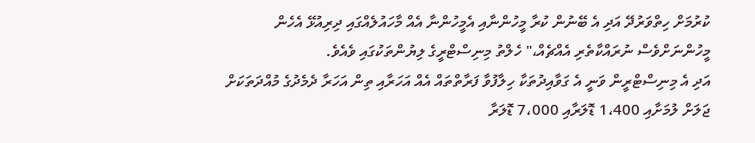ކުރުމަށް ހިތްވަރުދޭ އަދި އެ ބޭނުން ކުރާ މީހުންނާއި އެމީހުންނާ އެއް މާހައުލެއްގައި ދިރިއުޅޭ އެހެން މީހުންނަށްވެސް ނުރައްކާތެރި އެއްޗެއް،" ހެލްތު މިނިސްޓްރީގެ ލިޔުންތަކުގައި ވެއެވެ.
އަދި އެ މިނިސްޓްރީން ވަނީ އެ ގަވާއިދުތަކާ ހިލާފުވާ ފަރާތްތައް އެއް އަހަރާއި ތިން އަހަރާ ދެމެދުގެ މުއްދަތަކަށް ޖަލަށް ލުމަށާއި 1،400 ޑޮލަރާއި 7،000 ޑޮލަރާ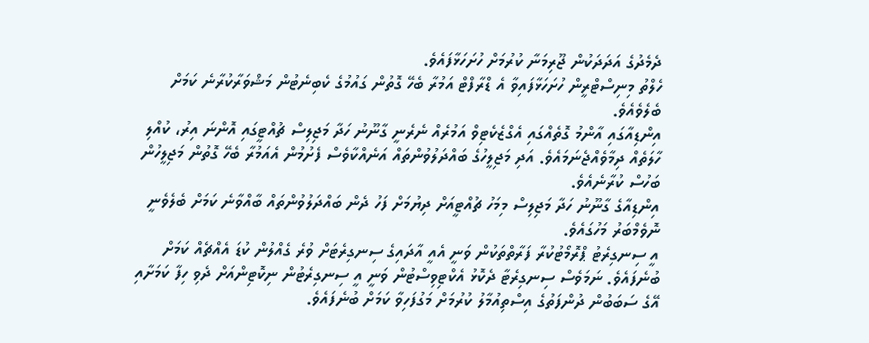ދެމެދުގެ އަދަދަކުން ޖޫރިމަނާ ކުރުމަށް ހުށަހަޅާފައެވެ.
ހެލްތު މިނިސްޓްރީން ހުށަހަޅާފައިވާ އެ ޑްރާފްޓް އަމުރާ ބެހޭ ގޮތުން ގައުމުގެ ކެބިނެޓުން މަޝްވަރާކުރާނެ ކަމަށް ބެލެވެއެވެ.
އިންޑިއާގައި އާންމު ގޮތެއްގައި އެގްޒެކެޓިވް އަމުރެއް ނެރެނީ ގާނޫނު ހަދާ މަޖިލިސް ޗުއްޓީގައި އޮންނަ އިރު، ކުއްލި ހާލަތެއް ދިމާވެއްޖެނަމައެވެ. އަދި މަޖިލީހުގެ ބައްދަލުވުންތައް އަނެއްކާވެސް ފެށުމުން އެއަމުރާ ބެހޭ ގޮތުން މަޖިލީހުން ބަހުސް ކުރާނެއެވެ.
އިންޑިއާގެ ގާނޫނު ހަދާ މަޖިލިސް މިމަހު ޗުއްޓީއަށް ދިޔުމަށް ފަހު ދެން ބައްދަލުވުންތައް ބާއްވާނެ ކަމަށް ބެލެވެނީ ނޮވެމްބަރު މަހުގައެވެ.
އީ ސިނގިރެޓު ޕްރޮމޯޓުކުރާ ފަރާތްތަކުން ވަނީ އެއީ އާދައިގެ ސިނގިރެޓަށް ވުރެ ގެއްލުން ކުޑަ އެއްޗެއް ކަމަށް ބުނެފައެވެ. ނަމަވެސް ސިނގިރެޓާ ދެކޮޅު އެކްޓިވިސްޓުން ވަނީ އީ ސިނގިރެޓުން ނިކޮޓިންއަށް ދެވި ހިފާ ކަމަށާއި އޭގެ ސަބަބުން ދުންފަތުގެ އިސްތިއުމާލު ކުރުމަށް މަގުފަހިވާ ކަމަށް ބުނެފައެވެ.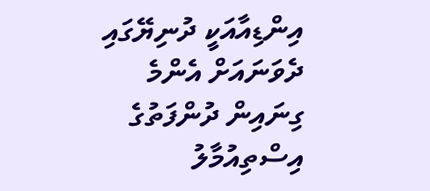އިންޑިއާއަކީ ދުނިޔޭގައި ދެވަނައަށް އެންމެ ގިނައިން ދުންފަތުގެ އިސްތިއުމާލު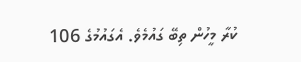ކުރާ މީހުން ތިބޭ ގައުމެވެ. އެގައުމުގެ 106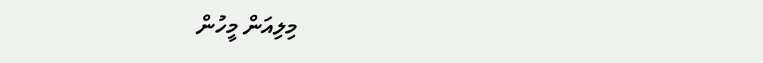މިލިއަން މީހުން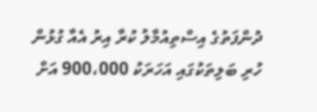ދުންފަތުގެ އިސްތިއުމާލު ކުރާ އިރު އެއާ ގުޅުން ހުރި ބަލިތަކުގައި އަހަރަކު 900،000 އަށް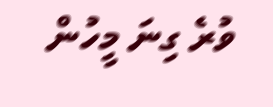ވުރެ ގިނަ މީހުން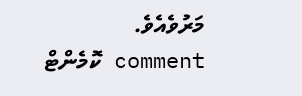މަރުވެއެވެ.
comment ކޮމެންޓް